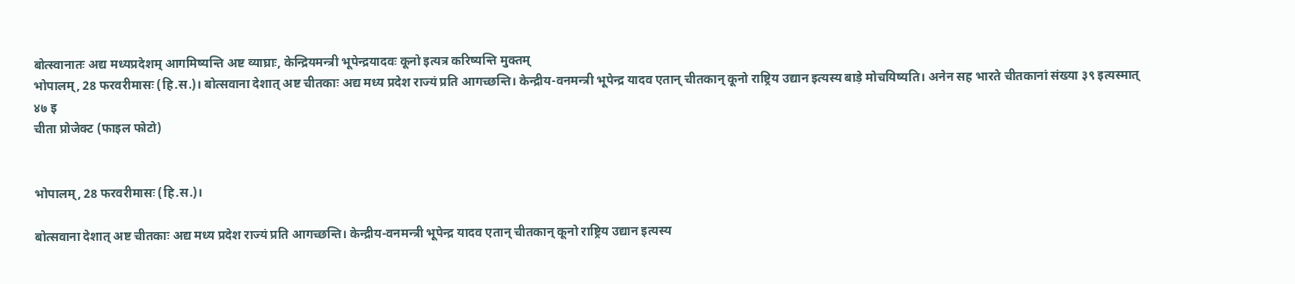बोत्स्वानातः अद्य मध्यप्रदेशम् आगमिष्यन्ति अष्ट व्याघ्राः, केन्द्रियमन्त्री भूपेन्द्रयादवः कूनो इत्यत्र करिष्यन्ति मुक्तम्
भोपालम्, 28 फरवरीमासः (हि.स.)। बोत्सवाना देशात् अष्ट चीतकाः अद्य मध्य प्रदेश राज्यं प्रति आगच्छन्ति। केन्द्रीय-वनमन्त्री भूपेन्द्र यादव एतान् चीतकान् कूनो राष्ट्रिय उद्यान इत्यस्य बाड़े मोचयिष्यति। अनेन सह भारते चीतकानां संख्या ३९ इत्यस्मात् ४७ इ
चीता प्रोजेक्ट (फाइल फोटो)


भोपालम्, 28 फरवरीमासः (हि.स.)।

बोत्सवाना देशात् अष्ट चीतकाः अद्य मध्य प्रदेश राज्यं प्रति आगच्छन्ति। केन्द्रीय-वनमन्त्री भूपेन्द्र यादव एतान् चीतकान् कूनो राष्ट्रिय उद्यान इत्यस्य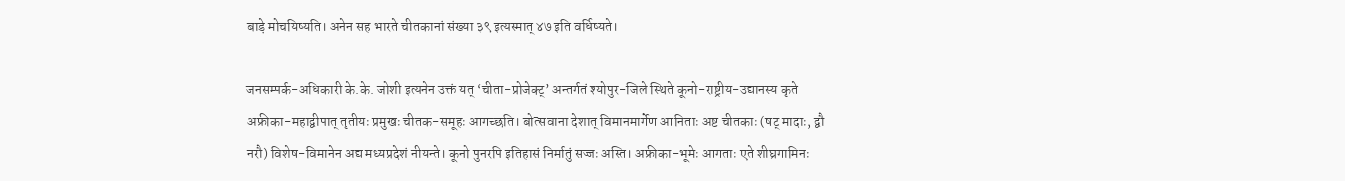बाड़े मोचयिष्यति। अनेन सह भारते चीतकानां संख्या ३९ इत्यस्मात् ४७ इति वर्धिष्यते।

जनसम्पर्क-अधिकारी के.के. जोशी इत्यनेन उक्तं यत् ‘चीता-प्रोजेक्ट्’ अन्तर्गतं श्योपुर-जिले स्थिते कूनो-राष्ट्रीय-उद्यानस्य कृते अफ्रीका-महाद्वीपात् तृतीयः प्रमुखः चीतक-समूहः आगच्छति। बोत्सवाना देशात् विमानमार्गेण आनिताः अष्ट चीतकाः (षट् मादाः, द्वौ नरौ) विशेष-विमानेन अद्य मध्यप्रदेशं नीयन्ते। कूनो पुनरपि इतिहासं निर्मातुं सज्जः अस्ति। अफ्रीका-भूमेः आगताः एते शीघ्रगामिनः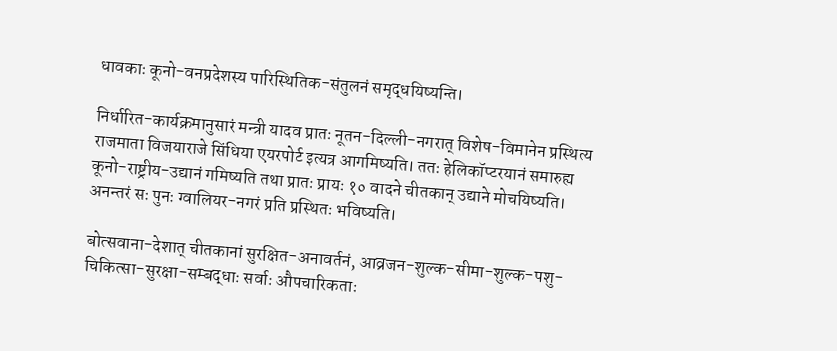धावकाः कूनो-वनप्रदेशस्य पारिस्थितिक-संतुलनं समृद्धयिष्यन्ति।

निर्धारित-कार्यक्रमानुसारं मन्त्री यादव प्रातः नूतन-दिल्ली-नगरात् विशेष-विमानेन प्रस्थित्य राजमाता विजयाराजे सिंधिया एयरपोर्ट इत्यत्र आगमिष्यति। ततः हेलिकॉप्टरयानं समारुह्य कूनो-राष्ट्रीय-उद्यानं गमिष्यति तथा प्रातः प्रायः १० वादने चीतकान् उद्याने मोचयिष्यति। अनन्तरं सः पुनः ग्वालियर-नगरं प्रति प्रस्थितः भविष्यति।

बोत्सवाना-देशात् चीतकानां सुरक्षित-अनावर्तनं, आव्रजन-शुल्क-सीमा-शुल्क-पशु-चिकित्सा-सुरक्षा-सम्बद्धाः सर्वाः औपचारिकताः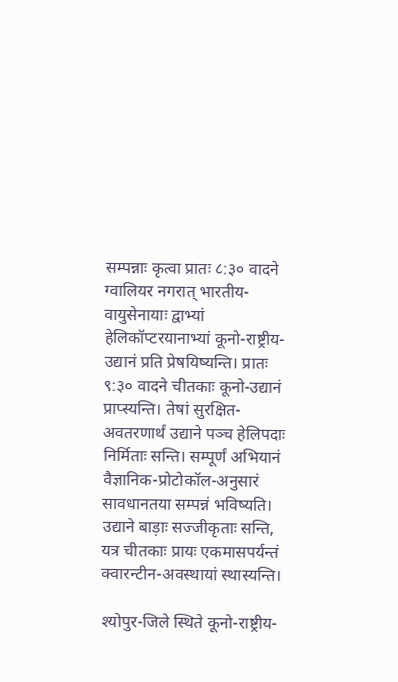सम्पन्नाः कृत्वा प्रातः ८:३० वादने ग्वालियर नगरात् भारतीय-वायुसेनायाः द्वाभ्यां हेलिकॉप्टरयानाभ्यां कूनो-राष्ट्रीय-उद्यानं प्रति प्रेषयिष्यन्ति। प्रातः ९:३० वादने चीतकाः कूनो-उद्यानं प्राप्स्यन्ति। तेषां सुरक्षित-अवतरणार्थं उद्याने पञ्च हेलिपदाः निर्मिताः सन्ति। सम्पूर्णं अभियानं वैज्ञानिक-प्रोटोकॉल-अनुसारं सावधानतया सम्पन्नं भविष्यति। उद्याने बाड़ाः सज्जीकृताः सन्ति, यत्र चीतकाः प्रायः एकमासपर्यन्तं क्वारन्टीन-अवस्थायां स्थास्यन्ति।

श्योपुर-जिले स्थिते कूनो-राष्ट्रीय-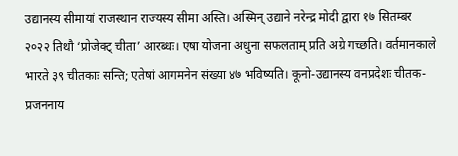उद्यानस्य सीमायां राजस्थान राज्यस्य सीमा अस्ति। अस्मिन् उद्याने नरेन्द्र मोदी द्वारा १७ सितम्बर २०२२ तिथौ ‘प्रोजेक्ट् चीता’ आरब्धः। एषा योजना अधुना सफलताम् प्रति अग्रे गच्छति। वर्तमानकाले भारते ३९ चीतकाः सन्ति; एतेषां आगमनेन संख्या ४७ भविष्यति। कूनो-उद्यानस्य वनप्रदेशः चीतक-प्रजननाय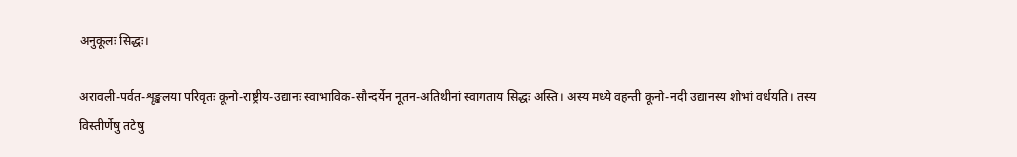अनुकूलः सिद्धः।

अरावली-पर्वत-शृङ्खलया परिवृतः कूनो-राष्ट्रीय-उद्यानः स्वाभाविक-सौन्दर्येन नूतन-अतिथीनां स्वागताय सिद्धः अस्ति। अस्य मध्ये वहन्ती कूनो-नदी उद्यानस्य शोभां वर्धयति। तस्य विस्तीर्णेषु तटेषु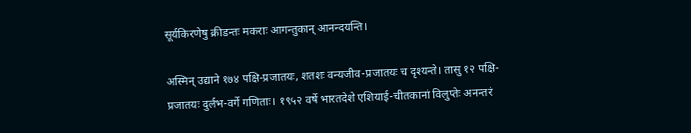सूर्यकिरणेषु क्रीडन्तः मकराः आगन्तुकान् आनन्दयन्ति।

अस्मिन् उद्याने १७४ पक्षि-प्रजातयः, शतशः वन्यजीव-प्रजातयः च दृश्यन्ते। तासु १२ पक्षि-प्रजातयः दुर्लभ-वर्गे गणिताः। १९५२ वर्षे भारतदेशे एशियाई-चीतकानां विलुप्तेः अनन्तरं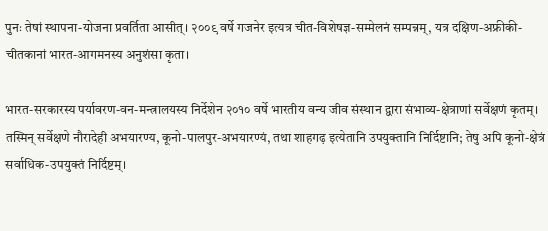पुनः तेषां स्थापना-योजना प्रवर्तिता आसीत्। २००९ वर्षे गजनेर इत्यत्र चीत-विशेषज्ञ-सम्मेलनं सम्पन्नम्, यत्र दक्षिण-अफ्रीकी-चीतकानां भारत-आगमनस्य अनुशंसा कृता।

भारत-सरकारस्य पर्यावरण-वन-मन्त्रालयस्य निर्देशेन २०१० वर्षे भारतीय वन्य जीव संस्थान द्वारा संभाव्य-क्षेत्राणां सर्वेक्षणं कृतम्। तस्मिन् सर्वेक्षणे नौरादेही अभयारण्य, कूनो-पालपुर-अभयारण्यं, तथा शाहगढ़ इत्येतानि उपयुक्तानि निर्दिष्टानि; तेषु अपि कूनो-क्षेत्रं सर्वाधिक-उपयुक्तं निर्दिष्टम्।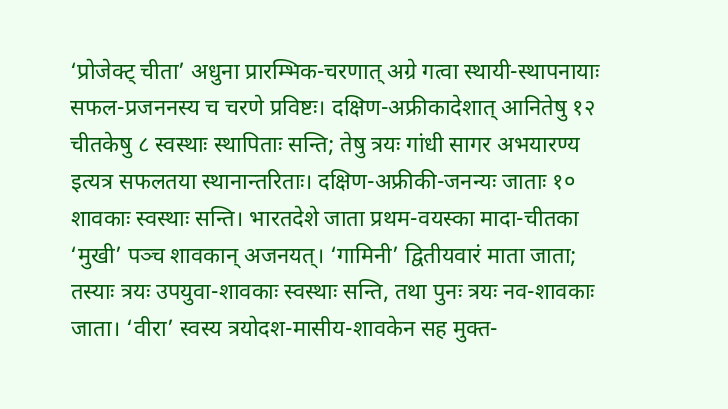‘प्रोजेक्ट् चीता’ अधुना प्रारम्भिक-चरणात् अग्रे गत्वा स्थायी-स्थापनायाः सफल-प्रजननस्य च चरणे प्रविष्टः। दक्षिण-अफ्रीकादेशात् आनितेषु १२ चीतकेषु ८ स्वस्थाः स्थापिताः सन्ति; तेषु त्रयः गांधी सागर अभयारण्य इत्यत्र सफलतया स्थानान्तरिताः। दक्षिण-अफ्रीकी-जनन्यः जाताः १० शावकाः स्वस्थाः सन्ति। भारतदेशे जाता प्रथम-वयस्का मादा-चीतका ‘मुखी’ पञ्च शावकान् अजनयत्। ‘गामिनी’ द्वितीयवारं माता जाता; तस्याः त्रयः उपयुवा-शावकाः स्वस्थाः सन्ति, तथा पुनः त्रयः नव-शावकाः जाता। ‘वीरा’ स्वस्य त्रयोदश-मासीय-शावकेन सह मुक्त-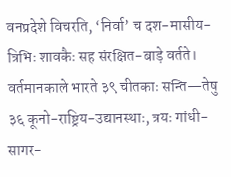वनप्रदेशे विचरति, ‘निर्वा’ च दश-मासीय-त्रिभिः शावकैः सह संरक्षित-बाड़े वर्तते। वर्तमानकाले भारते ३९ चीतकाः सन्ति—तेषु ३६ कूनो-राष्ट्रिय-उद्यानस्थाः, त्रयः गांधी-सागर-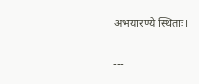अभयारण्ये स्थिताः।

---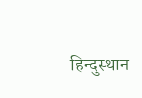हिन्दुस्थान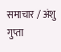समाचार / अंशु गुप्ता